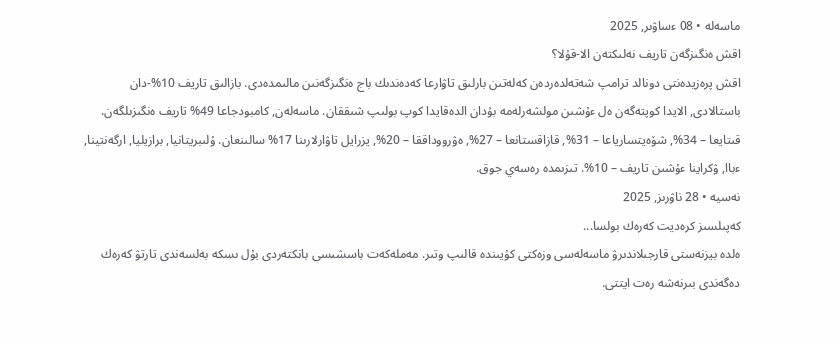ماسەلە • 08 ءساۋىر, 2025
اقش ەنگىزگەن تاريف نەلىكتەن الا-قۇلا؟
اقش پرەزيدەنتى دونالد ترامپ شەتەلدەردەن كەلەتىن بارلىق تاۋارعا كەدەندىك باج ەنگىزگەنىن مالىمدەدى. بازالىق تاريف 10%-دان باستالادى, الايدا كوپتەگەن ەل ءۇشىن مولشەرلەمە بۇدان الدەقايدا كوپ بولىپ شىققان. ماسەلەن, كامبودجاعا 49% تاريف ەنگىزىلگەن. قىتايعا – 34%, شۆەيتسارياعا – 31%, قازاقستانعا – 27%, ەۋرووداققا – 20%, يزرايل تاۋارلارىنا 17% سالىنعان. ۇلىبريتانيا, برازيليا, ارگەنتينا, ءباا, ۋكراينا ءۇشىن تاريف – 10%. تىزىمدە رەسەي جوق.
نەسيە • 28 ناۋرىز, 2025
كەپىلسىز كرەديت كەرەك بولسا...
ەلدە بيزنەستى قارجىلاندىرۋ ماسەلەسى وزەكتى كۇيىندە قالىپ وتىر. مەملەكەت باسشىسى بانكتەردى بۇل ىسكە بەلسەندى تارتۋ كەرەك دەگەندى بىرنەشە رەت ايتتى.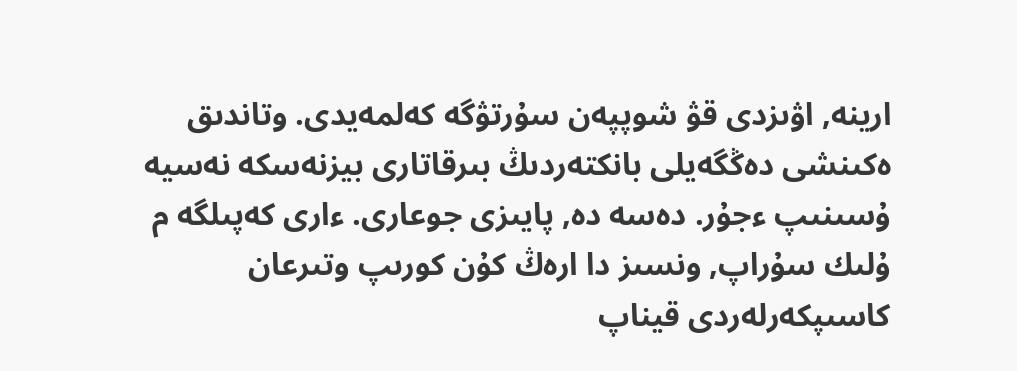ارينە, اۋىزدى قۋ شوپپەن سۇرتۋگە كەلمەيدى. وتاندىق ەكىنشى دەڭگەيلى بانكتەردىڭ بىرقاتارى بيزنەسكە نەسيە ۇسىنىپ ءجۇر. دەسە دە, پايىزى جوعارى. ءارى كەپىلگە م ۇلىك سۇراپ, ونسىز دا ارەڭ كۇن كورىپ وتىرعان كاسىپكەرلەردى قيناپ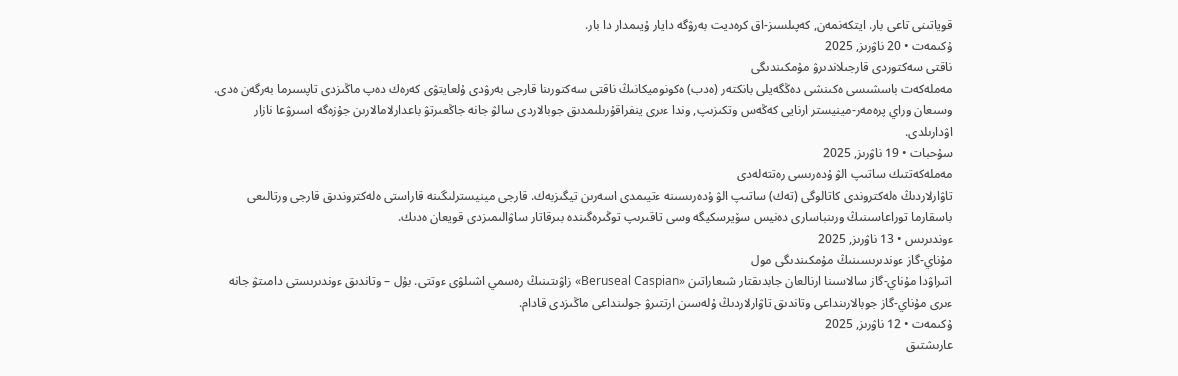قوياتىنى تاعى بار. ايتكەنمەن, كەپىلسىز-اق كرەديت بەرۋگە دايار ۇيىمدار دا بار.
ۇكىمەت • 20 ناۋرىز, 2025
ناقتى سەكتوردى قارجىلاندىرۋ مۇمكىندىگى
مەملەكەت باسشىسى ەكىنشى دەڭگەيلى بانكتەر (ەدب) ەكونوميكانىڭ ناقتى سەكتورىنا قارجى بەرۋدى ۇلعايتۋى كەرەك دەپ ماڭىزدى تاپسىرما بەرگەن ەدى. وسىعان وراي پرەمەر-مينيستر ارنايى كەڭەس وتكىزىپ, وندا ءىرى ينفراقۇرىلىمدىق جوبالاردى سالۋ جانە جاڭعىرتۋ باعدارلامالارىن جۇزەگە اسىرۋعا نازار اۋدارىلدى.
سۇحبات • 19 ناۋرىز, 2025
مەملەكەتتىك ساتىپ الۋ ۇدەرىسى رەتتەلەدى
تاۋارلاردىڭ ەلەكتروندى كاتالوگى (تەك) ساتىپ الۋ ۇدەرىسىنە ءتيىمدى اسەرىن تيگىزبەك. قارجى مينيسترلىگىنە قاراستى ەلەكتروندىق قارجى ورتالىعى باسقارما توراعاسىنىڭ ورىنباسارى دەنيس سۆيرسكيگە وسى تاقىرىپ توڭىرەگىندە بىرقاتار ساۋالىمىزدى قويعان ەدىك.
ءوندىرىس • 13 ناۋرىز, 2025
مۇناي-گاز ءوندىرىسىنىڭ مۇمكىندىگى مول
اتىراۋدا مۇناي-گاز سالاسىنا ارنالعان جابدىقتار شىعاراتىن «Beruseal Caspian» زاۋىتىنىڭ رەسمي اشىلۋى ءوتتى. بۇل – وتاندىق ءوندىرىستى دامىتۋ جانە ءىرى مۇناي-گاز جوبالارىنداعى وتاندىق تاۋارلاردىڭ ۇلەسىن ارتتىرۋ جولىنداعى ماڭىزدى قادام.
ۇكىمەت • 12 ناۋرىز, 2025
عارىشتىق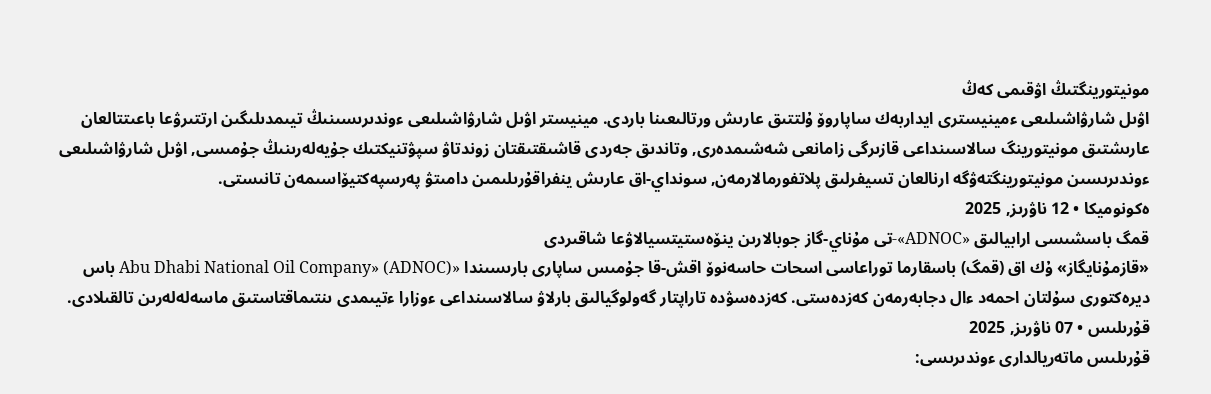مونيتورينگتىڭ اۋقىمى كەڭ
اۋىل شارۋاشىلىعى ءمينيسترى ايداربەك ساپاروۆ ۇلتتىق عارىش ورتالىعىنا باردى. مينيستر اۋىل شارۋاشىلىعى ءوندىرىسىنىڭ تيىمدىلىگىن ارتتىرۋعا باعىتتالعان عارىشتىق مونيتورينگ سالاسىنداعى قازىرگى زامانعى شەشىمدەرى, وتاندىق جەردى قاشىقتىقتان زوندتاۋ سپۋتنيكتىك جۇيەلەرىنىڭ جۇمىسى, اۋىل شارۋاشىلىعى ءوندىرىسىن مونيتورينگتەۋگە ارنالعان تسيفرلىق پلاتفورمالارمەن, سونداي-اق عارىش ينفراقۇرىلىمىن دامىتۋ پەرسپەكتيۆاسىمەن تانىستى.
ەكونوميكا • 12 ناۋرىز, 2025
قمگ باسشىسى ارابيالىق «ADNOC»-تى مۇناي-گاز جوبالارىن ينۆەستيتسيالاۋعا شاقىردى
«قازمۇنايگاز» ۇك اق (قمگ) باسقارما توراعاسى اسحات حاسەنوۆ اقش-قا جۇمىس ساپارى بارىسىندا «Abu Dhabi National Oil Company» (ADNOC) باس ديرەكتورى سۇلتان احمەد ءال دجابەرمەن كەزدەستى. كەزدەسۋدە تاراپتار گەولوگيالىق بارلاۋ سالاسىنداعى ءوزارا ءتيىمدى ىنتىماقتاستىق ماسەلەلەرىن تالقىلادى.
قۇرىلىس • 07 ناۋرىز, 2025
قۇرىلىس ماتەريالدارى ءوندىرىسى: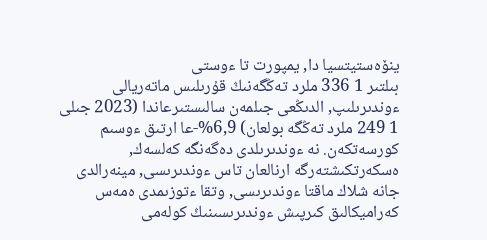ينۆەستيتسيا دا, يمپورت تا ءوستى
بىلتىر 1 336 ملرد تەڭگەنىڭ قۇرىلىس ماتەريالى ءوندىرىلىپ, الدىڭعى جىلمەن سالىستىرعاندا (2023 جىلى 1 249 ملرد تەڭگە بولعان) 6,9%-عا ارتىق ءوسىم كورسەتكەن. نە ءوندىرىلدى دەگەنگە كەلسەك, ەسكەرتكىشتەرگە ارنالعان تاس ءوندىرىسى, مينەرالدى جانە شلاك ماقتا ءوندىرىسى, وتقا ءتوزىمدى ەمەس كەراميكالىق كىرپىش ءوندىرىسىنىڭ كولەمى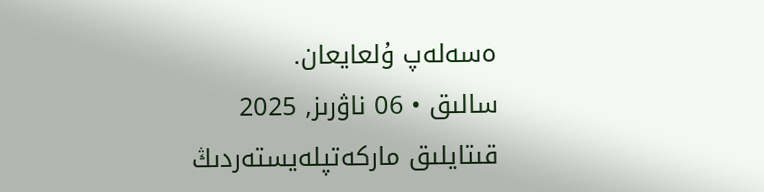ەسەلەپ ۇلعايعان.
سالىق • 06 ناۋرىز, 2025
قىتايلىق ماركەتپلەيستەردىڭ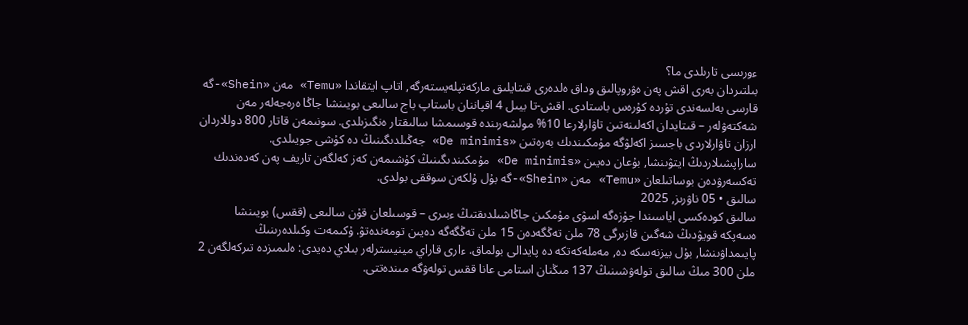ءورىسى تارىلدى ما؟
بىلتىردان بەرى اقش پەن ەۋروپالىق وداق ەلدەرى قىتايلىق ماركەتپلەيستەرگە, اتاپ ايتقاندا «Temu» مەن «Shein»-گە قارسى بەلسەندى تۇردە كۇرەس باستادى. اقش-تا بيىل 4 اقپاننان باستاپ باج سالىعى بويىنشا جاڭا ەرەجەلەر مەن شەكتەۋلەر – قىتايدان اكەلىنەتىن تاۋارلارعا 10% مولشەرىندە قوسىمشا سالىقتار ەنگىزىلدى. سونىمەن قاتار 800 دوللاردان ارزان تاۋارلاردى باجسىز اكەلۋگە مۇمكىندىك بەرەتىن «De minimis» جەڭىلدىگىنىڭ دە كۇشى جويىلدى. ساراپشىلاردىڭ ايتۋىنشا, بۇعان دەيىن «De minimis» مۇمكىندىگىنىڭ كۇشىمەن كەز كەلگەن تاريف پەن كەدەندىك تەكسەرۋدەن بوساتىلعان «Temu» مەن «Shein»-گە بۇل ۇلكەن سوققى بولدى.
سالىق • 05 ناۋرىز, 2025
سالىق كودەكسى اياسىندا جۇزەگە اسۋى مۇمكىن جاڭاشىلدىقتىڭ ءبىرى – قوسىلعان قۇن سالىعى (ققس) بويىنشا ەسەپكە قويۋدىڭ شەگىن قازىرگى 78 ملن تەڭگەدەن 15 ملن تەڭگەگە دەيىن تومەندەتۋ. ۇكىمەت وكىلدەرىنىڭ پايىمداۋىنشا, بۇل بيزنەسكە دە, مەملەكەتكە دە پايدالى بولماق. ءارى قاراي مينيسترلەر بىلاي دەيدى: ەلىمىزدە تىركەلگەن 2 ملن 300 مىڭ سالىق تولەۋشىنىڭ 137 مىڭنان استامى عانا ققس تولەۋگە مىندەتتى.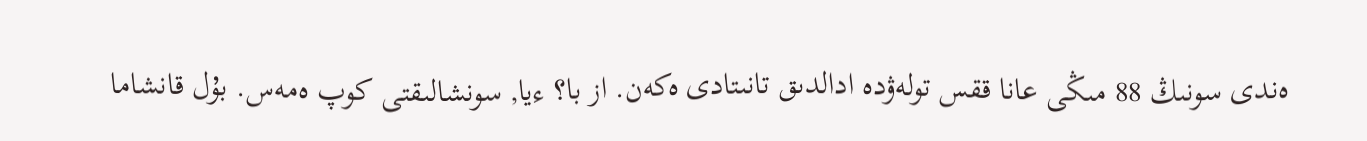ەندى سونىڭ 88 مىڭى عانا ققس تولەۋدە ادالدىق تانىتادى ەكەن. از با؟ ءيا, سونشالىقتى كوپ ەمەس. بۇل قانشاما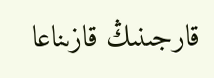قارجىنىڭ قازىناعا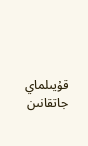قۇيىلماي جاتقانىن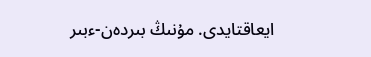ايعاقتايدى. مۇنىڭ بىردەن-ءبىر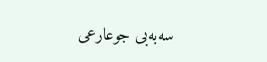سەبەبى جوعارعى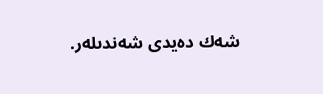شەك دەيدى شەندىلەر.